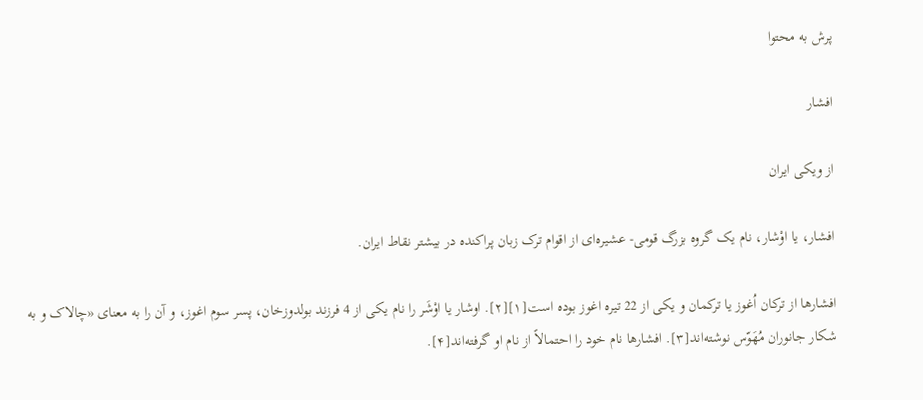پرش به محتوا

افشار

از ویکی ایران

افشار، یا اوْشار، نام یک گروه بزرگ قومی- عشیره‌ای از اقوام ترک زبان پراکنده‌ در بیشتر نقاط ایران.

افشارها از ترکان اُغوز یا ترکمان و یکی از 22 تیره اغوز بوده است[۱][۲]. اوشار یا اوْشَر را نام یکی از 4 فرزند بولدوزخان، پسر سوم اغوز، و آن را به معنای «چالاک و به شکار جانوران مُهَوّس نوشته‌اند[۳]. افشارها نام خود را احتمالاً از نام او گرفته‌اند[۴].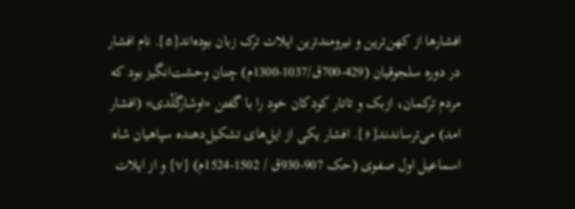افشارها از کهن‌ترین و نیرومند‌ترین ایلات ترک زبان بوده‌اند[۵]. نام افشار در دوره سلجوقیان (429-700ق/1037-1300م) چنان وحشت‌انگیز بود که مردم ترکمان، ازبک و تاتار کودکان خود را با گفتن «اوشارگَلْدی» (افشار امد) می‌ترساندند[۶]. افشار یکی از ایل‌های تشکیل‌دهنده سپاهیان شاه اسماعیل‌ اول صفوی (حک 907-930ق / 1502-1524م) [۷] و از ایلات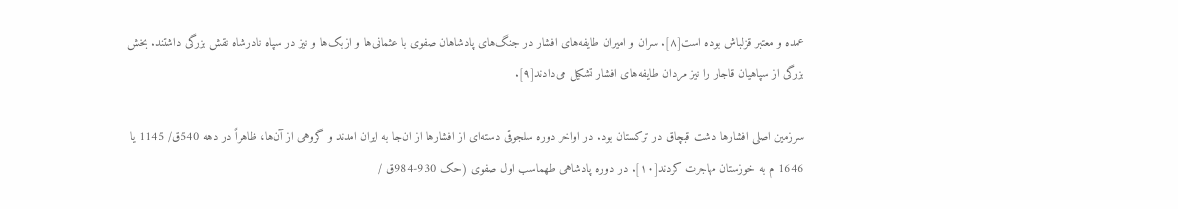عمده و معتبر قزلباش بوده است[۸]. سران و امیران طایفه‌های افشار در جنگ‌های پادشاهان صفوی با عثمانی‌ها و ازبک‌ها و نیز در سپاه نادرشاه نقش بزرگی داشتند. بخش بزرگی از سپاهیان قاجار را نیز مردان طایفه‌های افشار تشکیل می‌دادند[۹].

سرزمین اصلی افشارها دشت قبچاق در ترکستان بود. در اواخر دوره سلجوقی دسته‌ای از افشارها از ان‌جا به ایران امدند و گروهی از آن‌ها، ظاهراً در دهه 540ق/ 1145 یا 1646 م به خوزستان مهاجرت کردند[۱۰]. در دوره پادشاهی طهماسب اول صفوی (حک 930-984ق /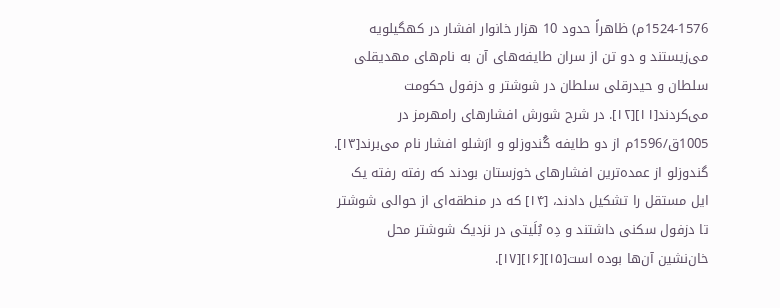1524-1576م) ظاهراً حدود 10 هزار خانوار افشار در کهگیلویه می‌زیستند و دو تن از سران طایفه‌های آن به نام‌های مهدیقلی سلطان و حیدرقلی سلطان در شوشتر و دزفول حکومت می‌کردند[۱۱][۱۲]. در شرح شورش افشار‌های رامهرمز در 1005ق/1596م از دو طایفه گُندوزلو و ارَشلو افشار نام می‌برند[۱۳]. گندوزلو از عمده‌ترین افشارهای خوزستان بودند که رفته رفته یک ایل مستقل را تشکیل دادند، [۱۴] که در منطقه‌ای از حوالی شوشتر تا دزفول سکنی داشتند و دِه بُلَیتی در نزدیک شوشتر محل خان‌نشین آن‌ها بوده است[۱۵][۱۶][۱۷].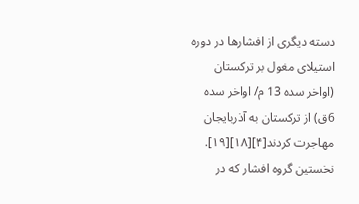دسته دیگری از افشارها در دوره استیلای مغول بر ترکستان (اواخر سده 13 م/ اواخر سده 6ق) از ترکستان به آذربایجان مهاجرت کردند[۴][۱۸][۱۹]. نخستین گروه افشار که در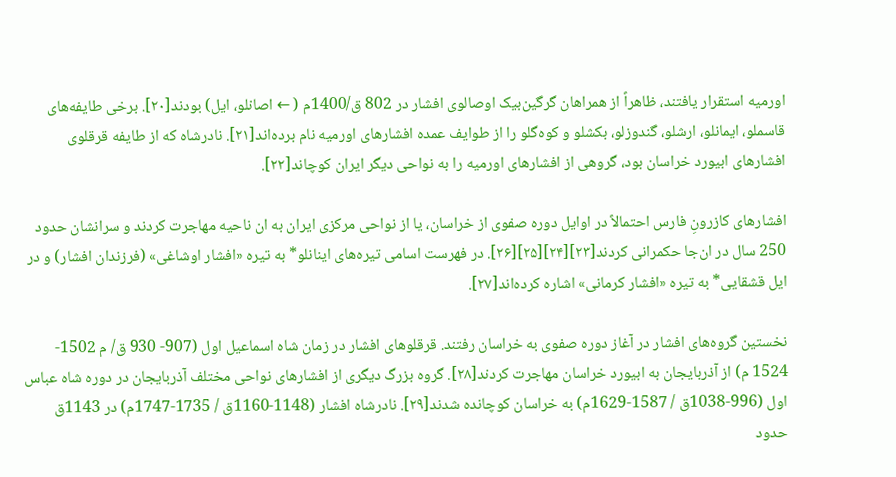اورمیه استقرار یافتند، ظاهراً از همراهان گرگین‌بیک اوصالوی افشار در 802 ق/1400م ( ← اصانلو، ایل) بودند[۲۰]. برخی طایفه‌های قاسملو، ایمانلو، ارشلو، گندوزلو، بکشلو و کوه‌گلو را از طوایف عمده افشارهای اورمیه نام برده‌اند[۲۱]. نادرشاه که از طایفه قرقلوی افشارهای ابیورد خراسان بود، گروهی از افشارهای اورمیه را به نواحی دیگر ایران کوچاند[۲۲].

افشارهای کازرونِ فارس احتمالاً در اوایل دوره صفوی از خراسان، یا از نواحی مرکزی ایران به ان ناحیه مهاجرت کردند و سرانشان حدود 250 سال در ان‌جا حکمرانی کردند[۲۳][۲۴][۲۵][۲۶]. در فهرست اسامی تیره‌های اینانلو* به تیره «افشار اوشاغی» (فرزندان افشار) و در ایل قشقایی* به تیره «افشار کرمانی» اشاره کرده‌اند[۲۷].

نخستین گروه‌های افشار در آغاز دوره صفوی به خراسان رفتند. قرقلوهای افشار در زمان شاه اسماعیل اول (907- 930 ق/ م 1502- 1524 م) از آذربایجان به ابیورد خراسان مهاجرت کردند[۲۸]. گروه بزرگ دیگری از افشارهای نواحی مختلف آذربایجان در دوره شاه عباس اول (996-1038ق / 1587-1629م) به خراسان کوچانده شدند[۲۹]. نادرشاه افشار (1148-1160ق / 1735-1747م) در 1143ق حدود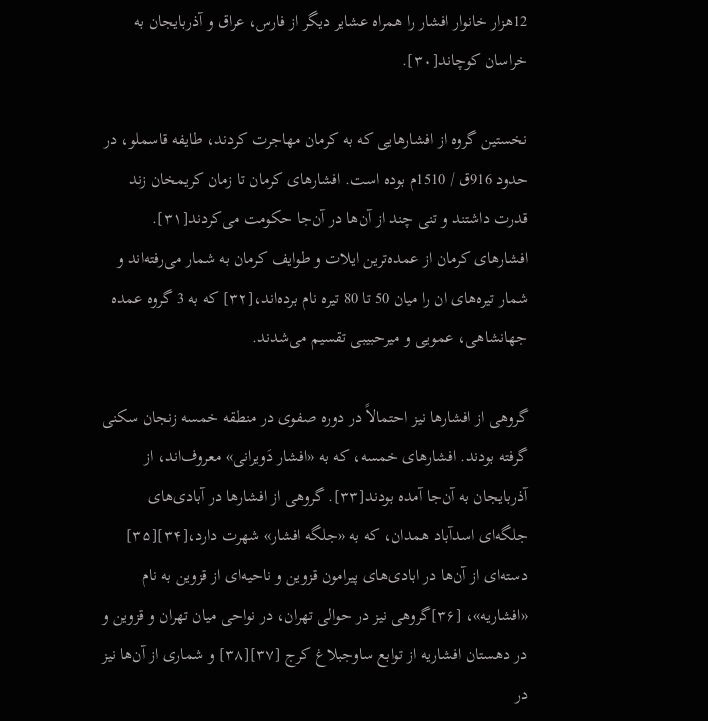12هزار خانوار افشار را همراه عشایر دیگر از فارس، عراق و آذربایجان به خراسان کوچاند[۳۰].

نخستین گروه از افشارهایی که به کرمان مهاجرت کردند، طایفه قاسملو، در حدود 916ق / 1510م بوده است. افشارهای کرمان تا زمان کریمخان زند قدرت داشتند و تنی چند از آن‌ها در آن‌جا حکومت می‌کردند[۳۱]. افشارهای کرمان از عمده‌ترین ایلات و طوایف کرمان به شمار می‌رفته‌اند و شمار تیره‌های ان را میان 50 تا 80 تیره نام برده‌اند،[۳۲] که به 3 گروه عمده جهانشاهی، عمویی و میرحبیبی تقسیم می‌شدند.

گروهی از افشارها نیز احتمالاً در دوره صفوی در منطقه خمسه زنجان سکنی گرفته بودند. افشارهای خمسه، که به «افشار دَویرانی» معروف‌اند، از آذربایجان به آن‌جا آمده بودند[۳۳]. گروهی از افشارها در آبادی‌های جلگه‌ای اسدآباد همدان، که به «جلگه افشار» شهرت دارد،[۳۴][۳۵] دسته‌ای از آن‌ها در ابادی‌های پیرامون قزوین و ناحیه‌ای از قزوین به نام «افشاریه»، [۳۶]گروهی نیز در حوالی تهران، در نواحی میان تهران و قزوین و در دهستان افشاریه از توابع ساوجبلاغ کرج [۳۷][۳۸] و شماری از آن‌ها نیز در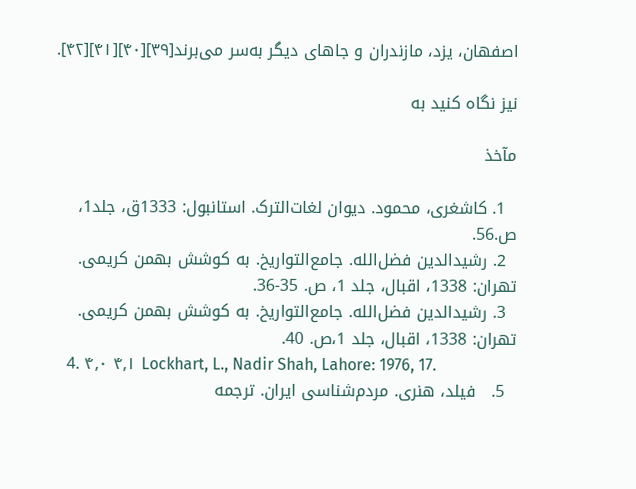اصفهان، یزد، مازندران و جاهای دیگر به‌سر می‌برند[۳۹][۴۰][۴۱][۴۲].

نیز نگاه کنید به

مآخذ

  1. کاشغری، محمود. دیوان لغات‌الترک. استانبول: 1333ق، جلد1، ص.56.
  2. رشیدالدین فضل‌الله. جامع‌التواریخ. به کوشش بهمن کریمی. تهران: 1338، اقبال، جلد 1، ص. 35-36.
  3. رشیدالدین فضل‌الله. جامع‌التواریخ. به کوشش بهمن کریمی. تهران: 1338، اقبال، جلد 1،ص. 40.
  4. ۴٫۰ ۴٫۱ Lockhart, L., Nadir Shah, Lahore: 1976, 17.
  5.   فیلد، هنری. مردم‌شناسی ایران. ترجمه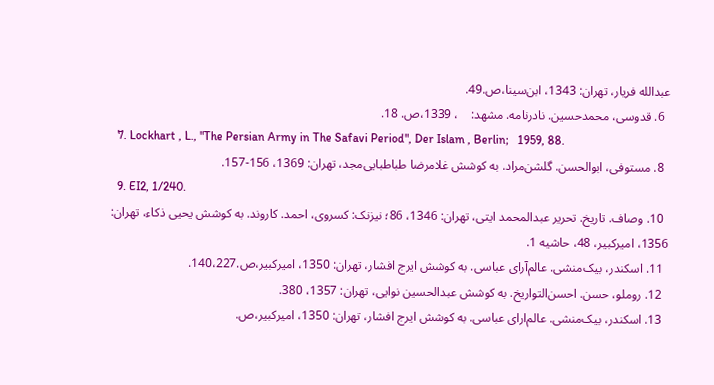عبدالله فریار، تهران: 1343، ابن‌سینا،ص.49.
  6. قدوسی، محمدحسین. نادرنامه. مشهد:    ، 1339،ص. 18.
  7. Lockhart , L., "The Persian Army in The Safavi Period", Der Islam , Berlin;   1959, 88.
  8. مستوفی، ابوالحسن. گلشن‌مراد. به کوشش غلامرضا طباطبایی‌مجد، تهران: 1369، 156-157.
  9. EI2, 1/240.
  10. وصاف. تاریخ. تحریر عبدالمحمد ایتی، تهران: 1346، 86؛ نیزنک: کسروی، احمد. کاروند. به کوشش یحیی ذکاء، تهران: 1356، امیرکبیر، 48، حاشیه 1.
  11. اسکندر، بیک‌منشی. عالم‌آرای عباسی. به کوشش ایرج افشار، تهران: 1350، امیرکبیر،ص.140،227.
  12. روملو، حسن. احسن‌التواریخ. به کوشش عبدالحسین نوایی، تهران: 1357، 380.
  13. اسکندر، بیک‌منشی. عالم‌ارای عباسی. به کوشش ایرج افشار، تهران: 1350، امیرکبیر،ص.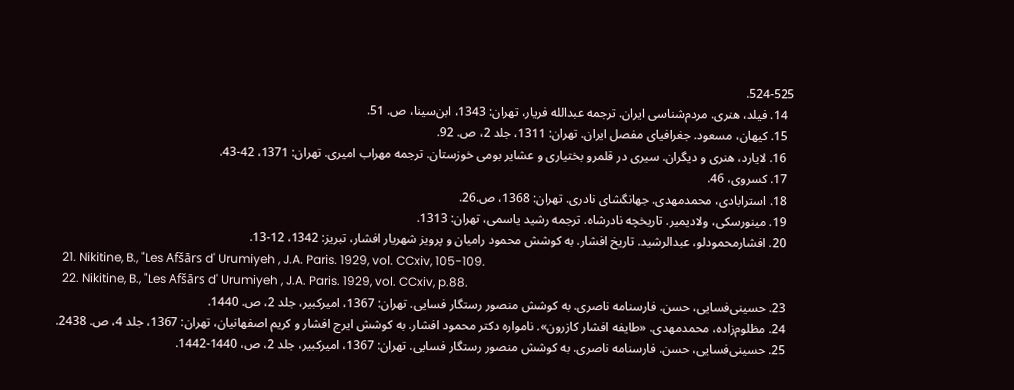524-525.
  14. فیلد، هنری. مردم‌شناسی ایران. ترجمه عبدالله فریار، تهران: 1343، ابن‌سینا، ص. 51.
  15. کیهان، مسعود. جغرافیای مفصل ایران. تهران: 1311، جلد 2، ص. 92.
  16. لایارد، هنری و دیگران. سیری در قلمرو بختیاری و عشایر بومی خوزستان. ترجمه مهراب امیری. تهران: 1371، 42-43.
  17. کسروی، 46.
  18. استرابادی، محمدمهدی. جهانگشای نادری. تهران: 1368، ص.26.
  19. مینورسکی، ولادیمیر. تاریخچه نادرشاه. ترجمه رشید یاسمی، تهران: 1313.
  20. افشارمحمودلو، عبدالرشید. تاریخ افشار. به کوشش محمود رامیان و پرویز شهریار افشار، تبریز: 1342، 12-13.
  21. Nikitine, B., "Les Afšārs d' Urumiyeh , J.A. Paris. 1929, vol. CCxiv, 105-109.
  22. Nikitine, B., "Les Afšārs d' Urumiyeh , J.A. Paris. 1929, vol. CCxiv, p.88.
  23. حسینی‌فسایی، حسن. فارسنامه ناصری. به کوشش منصور رستگار فسایی. تهران: 1367، امیرکبیر، جلد 2، ص. 1440.
  24. مظلوم‌زاده، محمدمهدی. «طایفه افشار کازرون». نامواره دکتر محمود افشار. به کوشش ایرج افشار و کریم اصفهانیان، تهران: 1367، جلد 4، ص. 2438.
  25. حسینی‌فسایی، حسن. فارسنامه ناصری. به کوشش منصور رستگار فسایی. تهران: 1367، امیرکبیر، جلد 2، ص، 1440-1442.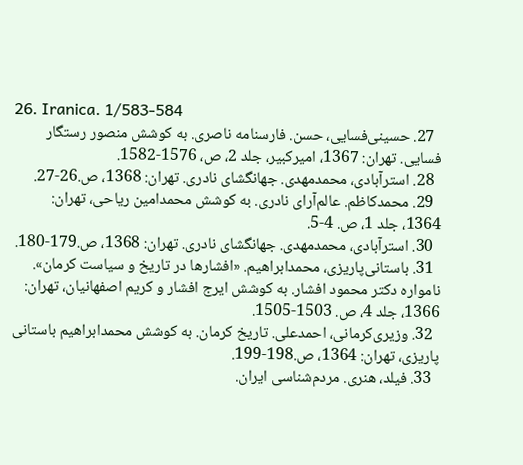26. Iranica. 1/583-584
  27. حسینی‌فسایی، حسن. فارسنامه ناصری. به کوشش منصور رستگار فسایی. تهران: 1367، امیرکبیر، جلد 2، ص، 1576-1582.
  28. استرآبادی، محمدمهدی. جهانگشای نادری. تهران: 1368، ص.26-27.
  29. محمدکاظم. عالم‌آرای نادری. به کوشش محمدامین ریاحی، تهران: 1364، جلد 1، ص. 4-5.
  30. استرآبادی، محمدمهدی. جهانگشای نادری. تهران: 1368، ص.179-180.
  31. باستانی‌پاریزی، محمدابراهیم. «افشارها در تاریخ و سیاست کرمان». نامواره دکتر محمود افشار. به کوشش ایرج افشار و کریم اصفهانیان، تهران: 1366، جلد 4، ص. 1503-1505.
  32. وزیری‌کرمانی، احمدعلی. تاریخ کرمان. به کوشش محمدابراهیم باستانی پاریزی، تهران: 1364، ص.198-199.
  33. فیلد، هنری. مردم‌شناسی ایران.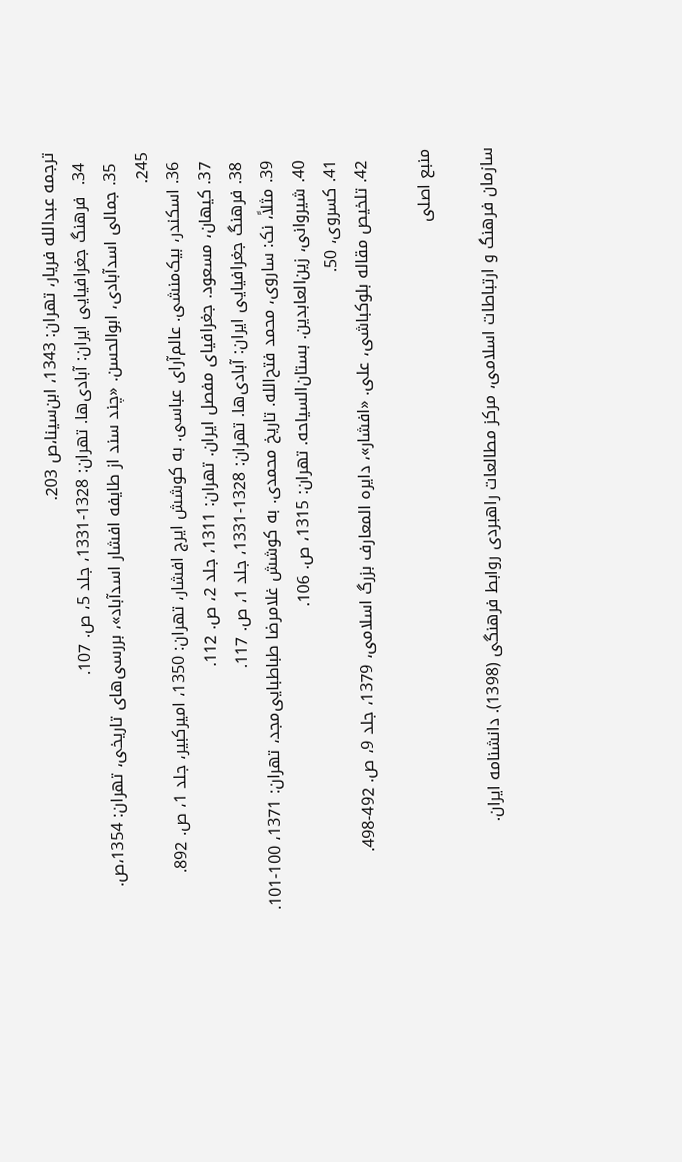ترجمه عبدالله فریار، تهران: 1343، ابن‌سینا،ص 203.
  34.  فرهنگ جغرافیایی ایران: آبادی‌ها. تهران: 1328-1331، جلد 5، ص. 107.
  35. جمالی‌ اسدآبادی، ابوالحسن. «چند سند از طایفه افشار اسدآباد»، بررسی‌های تاریخی، تهران: 1354،ص. 245.
  36. اسکندر، بیک‌منشی. عالم‌آرای عباسی. به کوشش ایرج افشار، تهران: 1350، امیرکبیر، جلد 1، ص. 892.
  37. کیهان، مسعود. جغرافیای مفصل ایران. تهران: 1311، جلد 2، ص. 112.
  38. فرهنگ جغرافیایی ایران: آبادی‌ها. تهران: 1328-1331، جلد 1، ص. 117.
  39. مثلاً، نک: ساروی، محمد فتح‌الله. تاریخ محمدی. به کوشش غلامرضا طباطبایی‌مجد، تهران: 1371، 100-101.
  40. شیروانی، زین‌العابدین. بستان‌السیاحه. تهران: 1315، ص. 106.
  41. کسروی، 50.
  42. تلخیص مقاله بلوکباشی، علی. «افشار»، دایره المعارف بزرگ اسلامی، 1379، جلد 9، ص. 492-498.

منبع اصلی

سازمان فرهنگ و ارتباطات اسلامی، مرکز مطالعات راهبردی روابط فرهنگی (1398). دانشنامه ایران.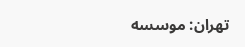تهران: موسسه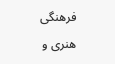فرهنگی هنری و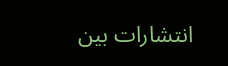انتشارات بین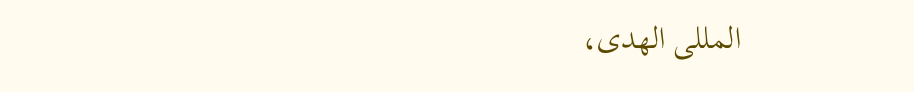المللی الهدی،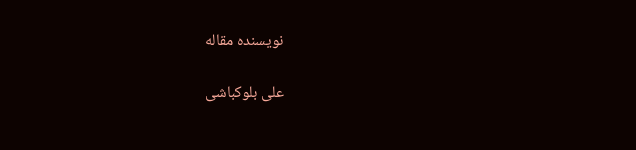نویسنده مقاله

علی بلوکباشی